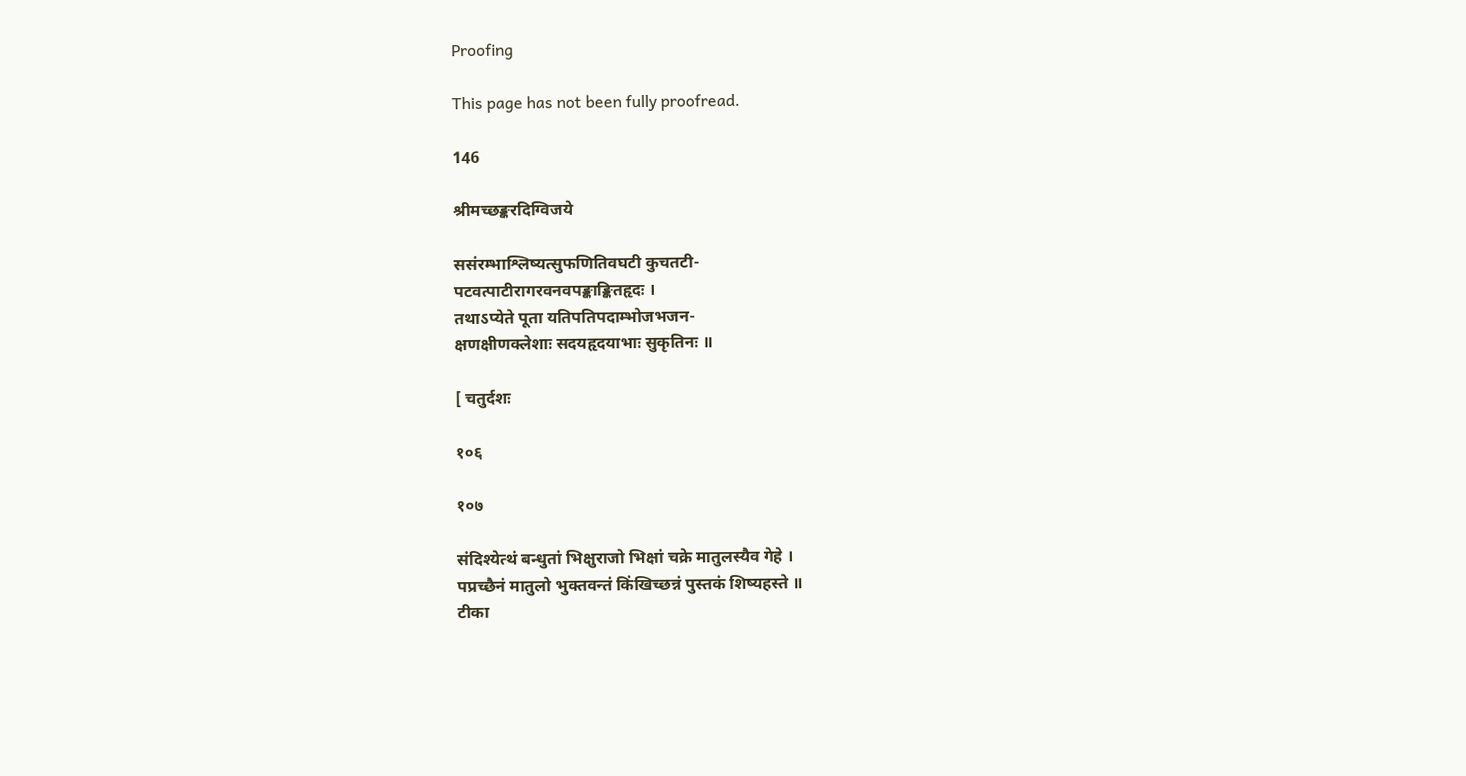Proofing

This page has not been fully proofread.

146

श्रीमच्छङ्करदिग्विजये

ससंरम्भाश्लिष्यत्सुफणितिवघटी कुचतटी-
पटवत्पाटीरागरवनवपङ्काङ्कितहृदः ।
तथाऽप्येते पूता यतिपतिपदाम्भोजभजन-
क्षणक्षीणक्लेशाः सदयहृदयाभाः सुकृतिनः ॥

[ चतुर्दशः

१०६

१०७

संदिश्येत्थं बन्धुतां भिक्षुराजो भिक्षां चक्रे मातुलस्यैव गेहे ।
पप्रच्छैनं मातुलो भुक्तवन्तं किंखिच्छन्नं पुस्तकं शिष्यहस्ते ॥
टीका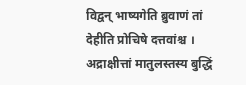विद्वन् भाष्यगेति ब्रुवाणं तां देहीति प्रोचिषे दत्तवांश्च ।
अद्राक्षीत्तां मातुलस्तस्य बुद्धिं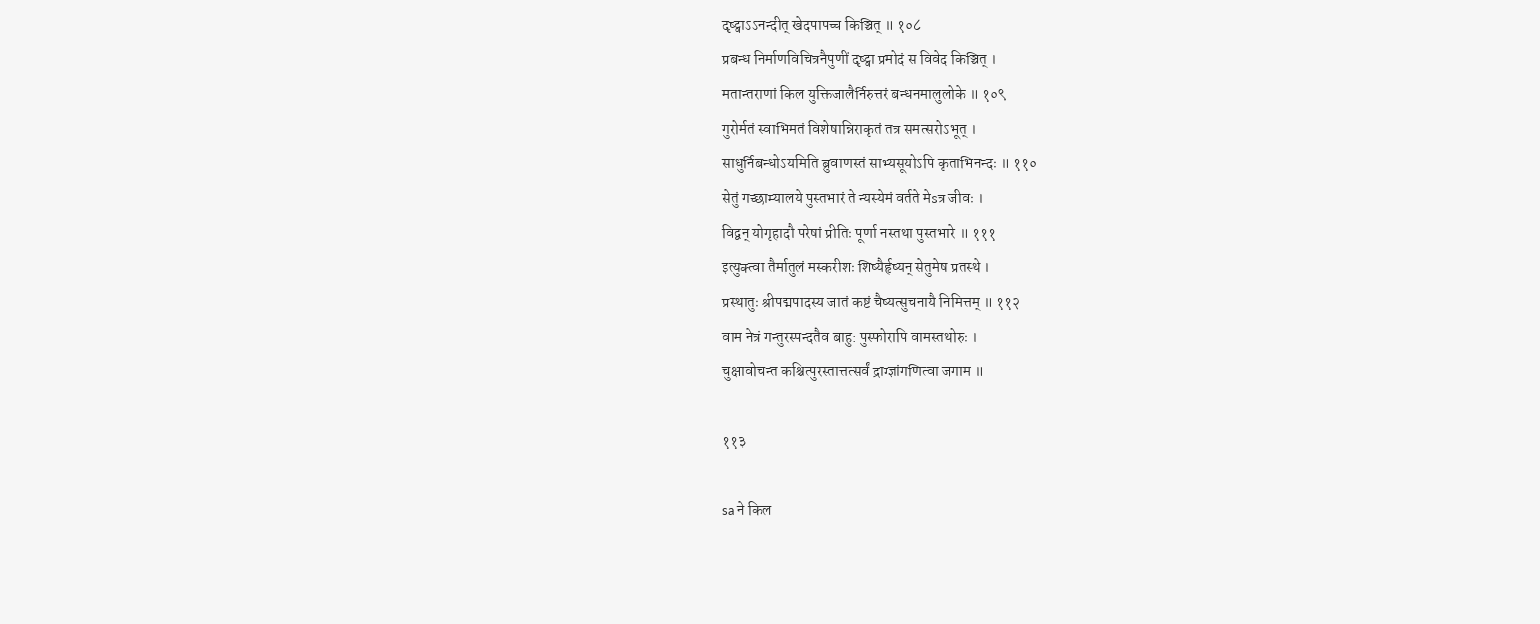दृष्ट्वाऽऽनन्दीत् खेदपापच्च किञ्चित् ॥ १०८
प्रबन्ध निर्माणविचित्रनैपुणीं दृष्ट्वा प्रमोदं स विवेद किञ्चित् ।
मतान्तराणां किल युक्तिजालैर्निरुत्तरं बन्धनमालुलोके ॥ १०९
गुरोर्मतं स्वाभिमतं विशेषान्निराकृतं तत्र समत्सरोऽभूत् ।
साधुर्निबन्धोऽयमिति ब्रुवाणस्तं साभ्यसूयोऽपि कृताभिनन्दः ॥ ११०
सेतुं गच्छाम्यालये पुस्तभारं ते न्यस्येमं वर्तते मेsत्र जीवः ।
विद्वन् योगृहादौ परेषां प्रीतिः पूर्णा नस्तथा पुस्तभारे ॥ १११
इत्युक्त्वा तैर्मातुलं मस्करीशः शिष्यैर्हृष्यन् सेतुमेष प्रतस्थे ।
प्रस्थातुः श्रीपद्मपादस्य जातं कष्टं चैष्यत्सुचनायै निमित्तम् ॥ ११२
वाम नेत्रं गन्तुरस्पन्दतैव बाहु: पुस्फोरापि वामस्तथोरुः ।
चुक्षावोचन्त कश्चित्पुरस्तात्तत्सर्वं द्राग्ज्ञांगणित्वा जगाम ॥

११३

sa ने किल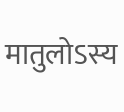मातुलोऽस्य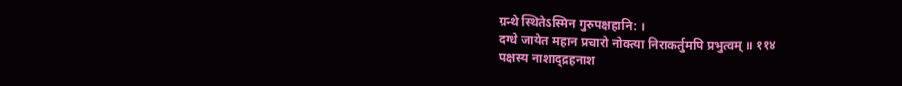ग्रन्थे स्थितेऽस्मिन गुरुपक्षहानि: ।
दग्धे जायेत महान प्रचारो नोक्त्या निराकर्तुमपि प्रभुत्वम् ॥ ११४
पक्षस्य नाशाद्द्रहनाश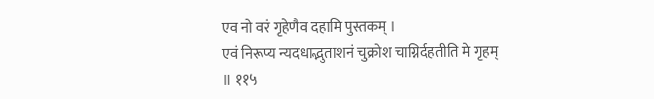एव नो वरं गृहेणैव दहामि पुस्तकम् ।
एवं निरूप्य न्यदधाद्भुताशनं चुक्रोश चाग्निर्दहतीति मे गृहम् ॥ ११५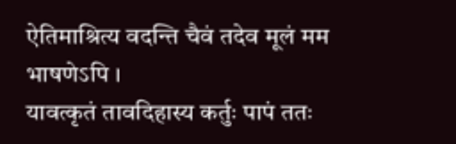ऐतिमाश्रित्य वदन्ति चैवं तदेव मूलं मम भाषणेऽपि ।
यावत्कृतं तावदिहास्य कर्तुः पापं ततः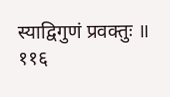स्याद्विगुणं प्रवक्तुः ॥ ११६